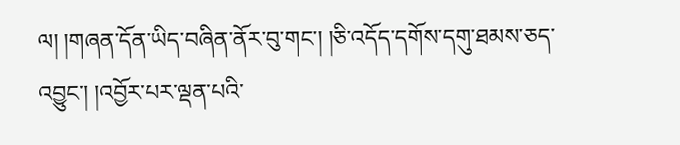ལ། །གཞན་དོན་ཡིད་བཞིན་ནོར་བུ་གང་། །ཅི་འདོད་དགོས་དགུ་ཐམས་ཅད་འབྱུང་། །འབྱོར་པར་ལྡན་པའི་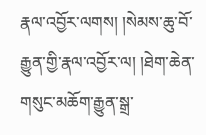རྣལ་འབྱོར་ལགས། །སེམས་ཆུ་བོ་རྒྱུན་གྱི་རྣལ་འབྱོར་ལ། །ཐེག་ཆེན་གསུང་མཆོག་རྒྱུན་སྒྲ་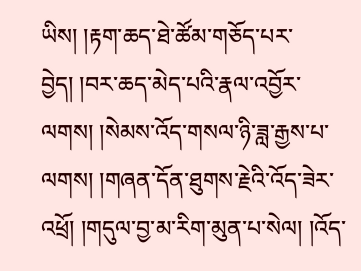ཡིས། །རྟག་ཆད་ཐེ་ཚོམ་གཅོད་པར་བྱེད། །བར་ཆད་མེད་པའི་རྣལ་འབྱོར་ལགས། །སེམས་འོད་གསལ་ཉི་ཟླ་རྒྱས་པ་ལགས། །གཞན་དོན་ཐུགས་རྗེའི་འོད་ཟེར་འཕྲོ། །གདུལ་བྱ་མ་རིག་མུན་པ་སེལ། །འོད་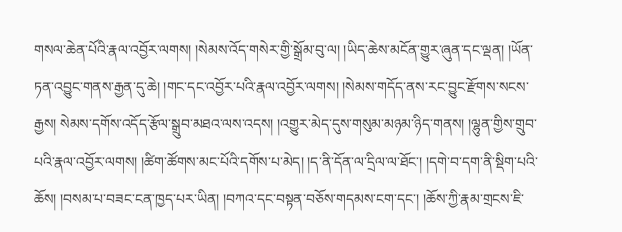གསལ་ཆེན་པོའི་རྣལ་འབྱོར་ལགས། །སེམས་འོད་གསེར་གྱི་སྒྲོམ་བུ་ལ། །ཡིད་ཆེས་མངོན་གྱུར་ཞུན་དང་ལྡན། །ཡོན་ཏན་འབྱུང་གནས་རྒྱན་དུ་ཆེ། །གང་དང་འབྱོར་པའི་རྣལ་འབྱོར་ལགས། །སེམས་གདོད་ནས་རང་བྱུང་རྫོགས་སངས་རྒྱས། སེམས་དགོས་འདོད་རྩོལ་སྒྲུབ་མཐའ་ལས་འདས། །འགྱུར་མེད་དུས་གསུམ་མཉམ་ཉིད་གནས། །ལྷུན་གྱིས་གྲུབ་པའི་རྣལ་འབྱོར་ལགས། །ཚིག་ཚོགས་མང་པོའི་དགོས་པ་མེད། །ད་ནི་དོན་ལ་དྲིལ་ལ་ཐོང་། །དགེ་བ་དག་ནི་སྡིག་པའི་ཆོས། །བསམ་པ་བཟང་ངན་ཁྱད་པར་ཡིན། །བཀའ་དང་བསྟན་བཅོས་གདམས་ངག་དང་། །ཆོས་ཀྱི་རྣམ་གྲངས་ཇི་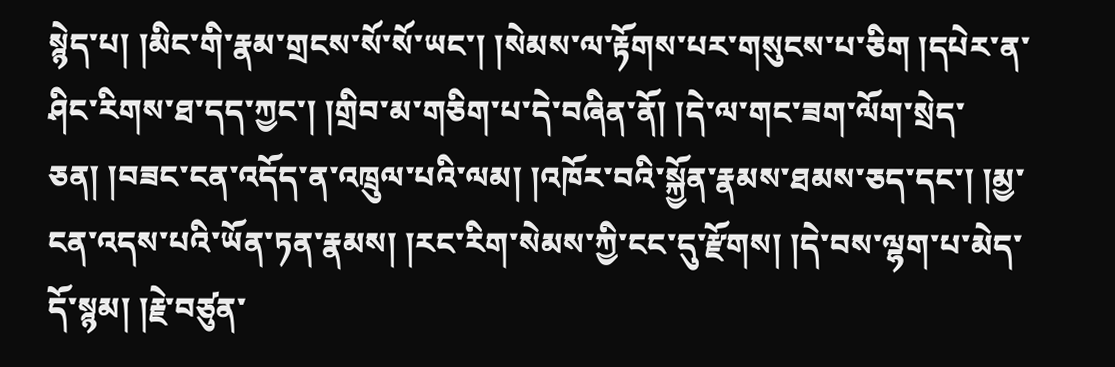སྙེད་པ། །མིང་གི་རྣམ་གྲངས་སོ་སོ་ཡང་། །སེམས་ལ་རྟོགས་པར་གསུངས་པ་ཅིག །དཔེར་ན་ཤིང་རིགས་ཐ་དད་ཀྱང་། །གྲིབ་མ་གཅིག་པ་དེ་བཞིན་ནོ། །དེ་ལ་གང་ཟག་ལོག་སྲེད་ཅན། །བཟང་ངན་འདོད་ན་འཁྲུལ་པའི་ལམ། །འཁོར་བའི་སྐྱོན་རྣམས་ཐམས་ཅད་དང་། །མྱ་ངན་འདས་པའི་ཡོན་ཏན་རྣམས། །རང་རིག་སེམས་ཀྱི་ངང་དུ་རྫོགས། །དེ་བས་ལྷག་པ་མེད་དོ་སྙམ། །རྗེ་བཙུན་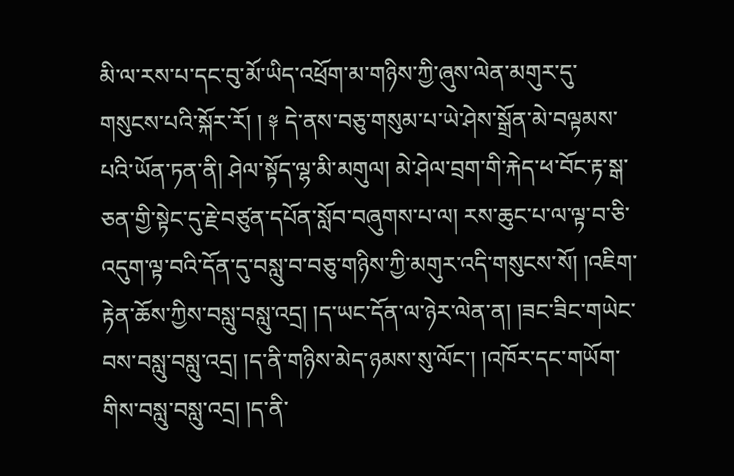མི་ལ་རས་པ་དང་བུ་མོ་ཡིད་འཕྲོག་མ་གཉིས་ཀྱི་ཞུས་ལེན་མགུར་དུ་གསུངས་པའི་སྐོར་རོ། ། ༈ དེ་ནས་བཅུ་གསུམ་པ་ཡེ་ཤེས་སྒྲོན་མེ་བལྟམས་པའི་ཡོན་ཏན་ནི། ཤེལ་སྟོད་ལྷ་མི་མགུལ། མེ་ཤེལ་བྲག་གི་རྐེད་ཕ་བོང་རྟ་སྒ་ཅན་གྱི་སྟེང་དུ་རྗེ་བཙུན་དཔོན་སློབ་བཞུགས་པ་ལ། རས་ཆུང་པ་ལ་ལྟ་བ་ཅི་འདུག་ལྟ་བའི་དོན་དུ་བསླུ་བ་བཅུ་གཉིས་ཀྱི་མགུར་འདི་གསུངས་སོ། །འཇིག་རྟེན་ཆོས་ཀྱིས་བསླུ་བསླུ་འདྲ། །ད་ཡང་དོན་ལ་ཉེར་ལེན་ན། །ཟང་ཟིང་གཡེང་བས་བསླུ་བསླུ་འདྲ། །ད་ནི་གཉིས་མེད་ཉམས་སུ་ལོང་། །འཁོར་དང་གཡོག་གིས་བསླུ་བསླུ་འདྲ། །ད་ནི་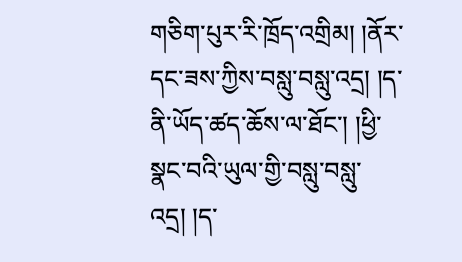གཅིག་པུར་རི་ཁྲོད་འགྲིམ། །ནོར་དང་ཟས་ཀྱིས་བསླུ་བསླུ་འདྲ། །ད་ནི་ཡོད་ཚད་ཆོས་ལ་ཐོང་། །ཕྱི་སྣང་བའི་ཡུལ་གྱི་བསླུ་བསླུ་འདྲ། །ད་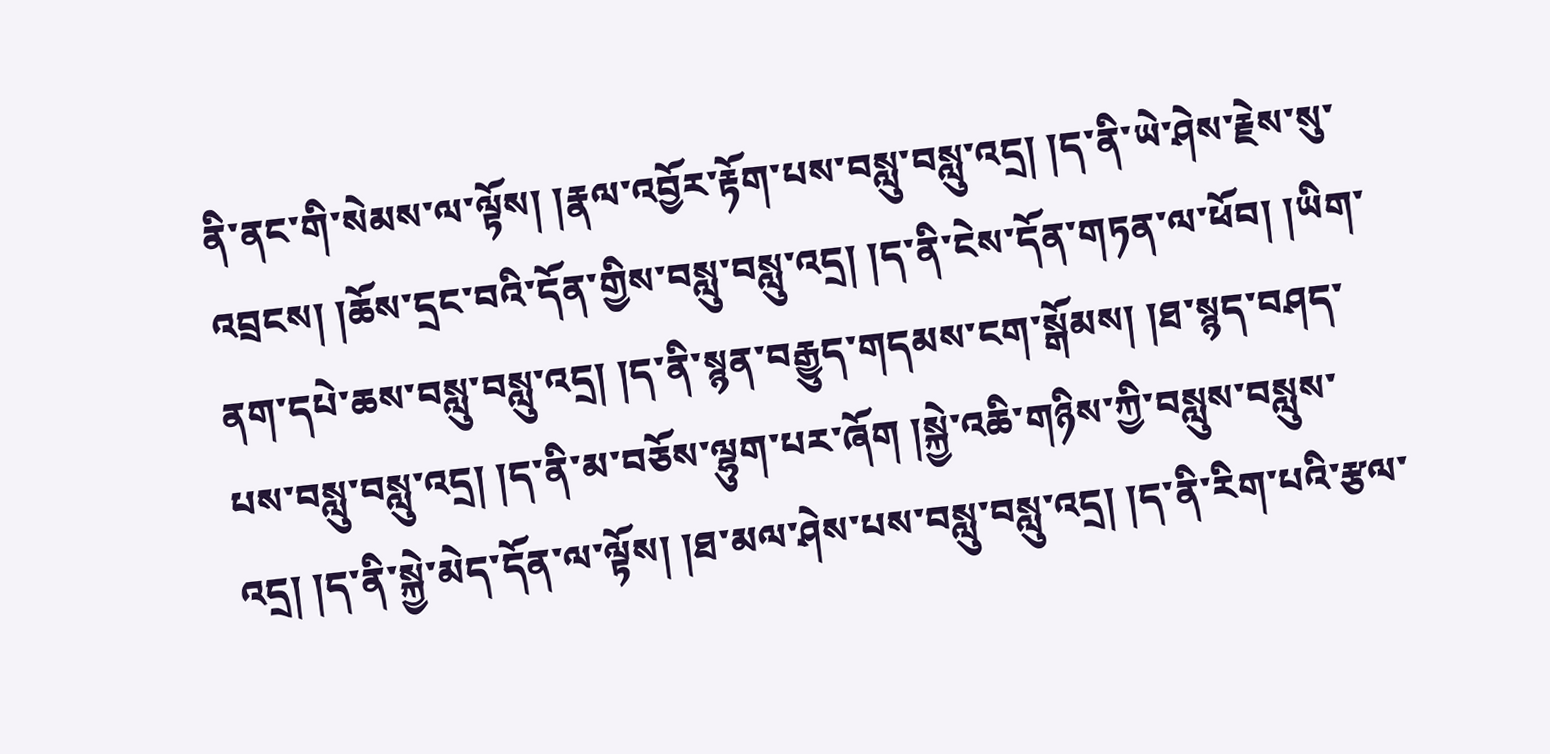ནི་ནང་གི་སེམས་ལ་ལྟོས། །རྣལ་འབྱོར་རྟོག་པས་བསླུ་བསླུ་འདྲ། །ད་ནི་ཡེ་ཤེས་རྗེས་སུ་འབྲངས། །ཆོས་དྲང་བའི་དོན་གྱིས་བསླུ་བསླུ་འདྲ། །ད་ནི་ངེས་དོན་གཏན་ལ་ཕོབ། །ཡིག་ནག་དཔེ་ཆས་བསླུ་བསླུ་འདྲ། །ད་ནི་སྙན་བརྒྱུད་གདམས་ངག་སྒོམས། །ཐ་སྙད་བཤད་པས་བསླུ་བསླུ་འདྲ། །ད་ནི་མ་བཅོས་ལྷུག་པར་ཞོག །སྐྱེ་འཆི་གཉིས་ཀྱི་བསླུས་བསླུས་འདྲ། །ད་ནི་སྐྱེ་མེད་དོན་ལ་ལྟོས། །ཐ་མལ་ཤེས་པས་བསླུ་བསླུ་འདྲ། །ད་ནི་རིག་པའི་རྩལ་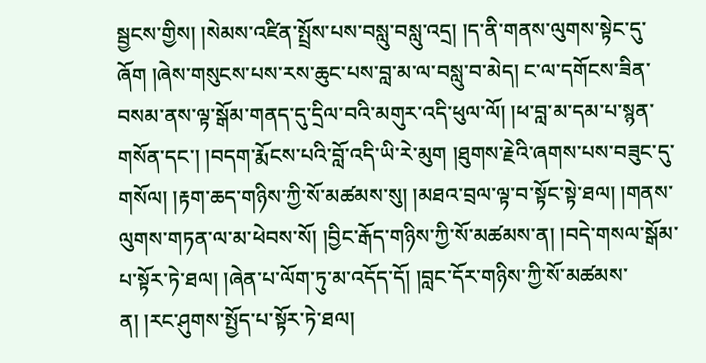སྦྱངས་གྱིས། །སེམས་འཛིན་སྤྲོས་པས་བསླུ་བསླུ་འདྲ། །ད་ནི་གནས་ལུགས་སྟེང་དུ་ཞོག །ཞེས་གསུངས་པས་རས་ཆུང་པས་བླ་མ་ལ་བསླུ་བ་མེད། ང་ལ་དགོངས་ཟིན་བསམ་ནས་ལྟ་སྒོམ་གནད་དུ་དྲིལ་བའི་མགུར་འདི་ཕུལ་ལོ། །ཕ་བླ་མ་དམ་པ་སྙན་གསོན་དང་། །བདག་རྨོངས་པའི་བློ་འདི་ཡི་རེ་མུག །ཐུགས་རྗེའི་ཞགས་པས་བཟུང་དུ་གསོལ། །རྟག་ཆད་གཉིས་ཀྱི་སོ་མཚམས་སུ། །མཐའ་བྲལ་ལྟ་བ་སྟོང་སྟེ་ཐལ། །གནས་ལུགས་གཏན་ལ་མ་ཕེབས་སོ། །བྱིང་རྒོད་གཉིས་ཀྱི་སོ་མཚམས་ན། །བདེ་གསལ་སྒོམ་པ་སྟོར་ཏེ་ཐལ། །ཞེན་པ་ལོག་ཏུ་མ་འདོད་དོ། །བླང་དོར་གཉིས་ཀྱི་སོ་མཚམས་ན། །རང་ཤུགས་སྤྱོད་པ་སྟོར་ཏེ་ཐལ།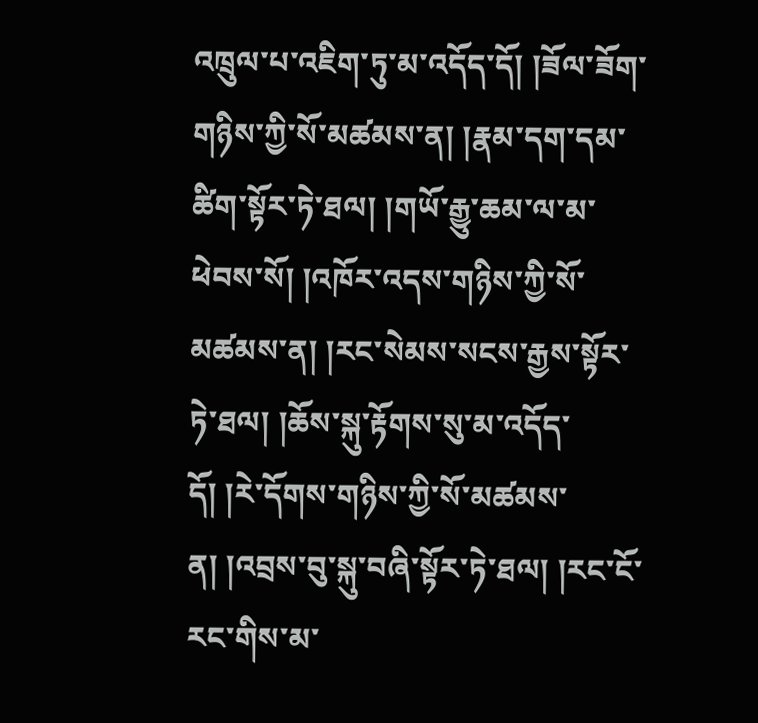འཁྲུལ་པ་འཇིག་ཏུ་མ་འདོད་དོ། །ཟོལ་ཟོག་གཉིས་ཀྱི་སོ་མཚམས་ན། །རྣམ་དག་དམ་ཚིག་སྟོར་ཏེ་ཐལ། །གཡོ་རྒྱུ་ཆམ་ལ་མ་ཕེབས་སོ། །འཁོར་འདས་གཉིས་ཀྱི་སོ་མཚམས་ན། །རང་སེམས་སངས་རྒྱས་སྟོར་ཏེ་ཐལ། །ཆོས་སྐུ་རྟོགས་སུ་མ་འདོད་དོ། །རེ་དོགས་གཉིས་ཀྱི་སོ་མཚམས་ན། །འབྲས་བུ་སྐུ་བཞི་སྟོར་ཏེ་ཐལ། །རང་ངོ་རང་གིས་མ་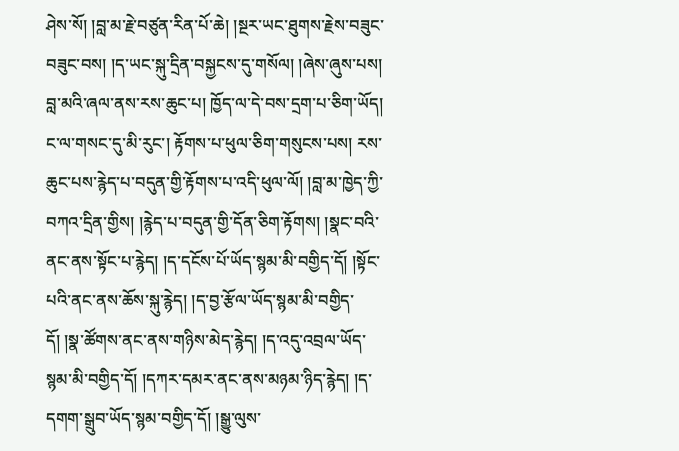ཤེས་སོ། །བླ་མ་རྗེ་བཙུན་རིན་པོ་ཆེ། །སྔར་ཡང་ཐུགས་རྗེས་བཟུང་བཟུང་བས། །ད་ཡང་སྐུ་དྲིན་བསྐྱངས་དུ་གསོལ། །ཞེས་ཞུས་པས། བླ་མའི་ཞལ་ནས་རས་ཆུང་པ། ཁྱོད་ལ་དེ་བས་དྲག་པ་ཅིག་ཡོད། ང་ལ་གསང་དུ་མི་རུང་། རྟོགས་པ་ཕུལ་ཅིག་གསུངས་པས། རས་ཆུང་པས་རྙེད་པ་བདུན་གྱི་རྟོགས་པ་འདི་ཕུལ་ལོ། །བླ་མ་ཁྱེད་ཀྱི་བཀའ་དྲིན་གྱིས། །རྙེད་པ་བདུན་གྱི་དོན་ཅིག་རྟོགས། །སྣང་བའི་ནང་ནས་སྟོང་པ་རྙེད། །ད་དངོས་པོ་ཡོད་སྙམ་མི་བགྱིད་དོ། །སྟོང་པའི་ནང་ནས་ཆོས་སྐུ་རྙེད། །ད་བྱ་རྩོལ་ཡོད་སྙམ་མི་བགྱིད་དོ། །སྣ་ཚོགས་ནང་ནས་གཉིས་མེད་རྙེད། །ད་འདུ་འབྲལ་ཡོད་སྙམ་མི་བགྱིད་དོ། །དཀར་དམར་ནང་ནས་མཉམ་ཉིད་རྙེད། །ད་དགག་སྒྲུབ་ཡོད་སྙམ་བགྱིད་དོ། །སྒྱུ་ལུས་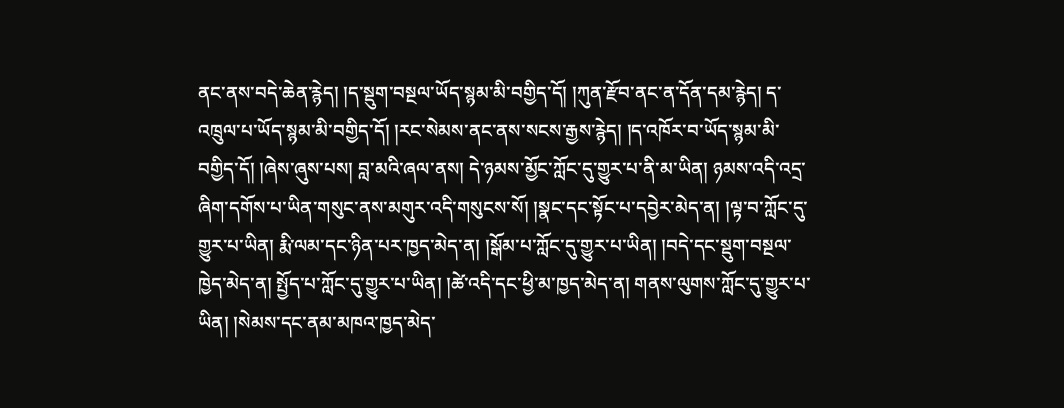ནང་ནས་བདེ་ཆེན་རྙེད། །ད་སྡུག་བསྔལ་ཡོད་སྙམ་མི་བགྱིད་དོ། །ཀུན་རྫོབ་ནང་ན་དོན་དམ་རྙེད། ད་འཁྲུལ་པ་ཡོད་སྙམ་མི་བགྱིད་དོ། །རང་སེམས་ནང་ནས་སངས་རྒྱས་རྙེད། །ད་འཁོར་བ་ཡོད་སྙམ་མི་བགྱིད་དོ། །ཞེས་ཞུས་པས། བླ་མའི་ཞལ་ནས། དེ་ཉམས་མྱོང་ཀློང་དུ་གྱུར་པ་ནི་མ་ཡིན། ཉམས་འདི་འདྲ་ཞིག་དགོས་པ་ཡིན་གསུང་ནས་མགུར་འདི་གསུངས་སོ། །སྣང་དང་སྟོང་པ་དབྱེར་མེད་ན། །ལྟ་བ་ཀློང་དུ་གྱུར་པ་ཡིན། རྨི་ལམ་དང་ཉིན་པར་ཁྱད་མེད་ན། །སྒོམ་པ་ཀློང་དུ་གྱུར་པ་ཡིན། །བདེ་དང་སྡུག་བསྔལ་ཁྱེད་མེད་ན། སྤྱོད་པ་ཀློང་དུ་གྱུར་པ་ཡིན། །ཚེ་འདི་དང་ཕྱི་མ་ཁྱད་མེད་ན། གནས་ལུགས་ཀློང་དུ་གྱུར་པ་ཡིན། །སེམས་དང་ནམ་མཁའ་ཁྱད་མེད་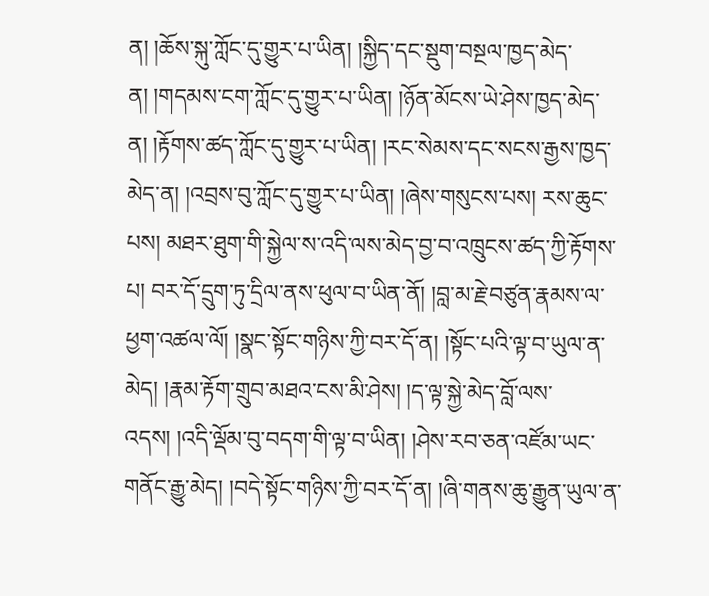ན། །ཆོས་སྐུ་ཀློང་དུ་གྱུར་པ་ཡིན། །སྐྱིད་དང་སྡུག་བསྔལ་ཁྱད་མེད་ན། །གདམས་ངག་ཀློང་དུ་གྱུར་པ་ཡིན། །ཉོན་མོངས་ཡེ་ཤེས་ཁྱད་མེད་ན། །རྟོགས་ཚད་ཀློང་དུ་གྱུར་པ་ཡིན། །རང་སེམས་དང་སངས་རྒྱས་ཁྱད་མེད་ན། །འབྲས་བུ་ཀློང་དུ་གྱུར་པ་ཡིན། །ཞེས་གསུངས་པས། རས་ཆུང་པས། མཐར་ཐུག་གི་སྐྱེལ་ས་འདི་ལས་མེད་བྱ་བ་འཁྲུངས་ཚད་ཀྱི་རྟོགས་པ། བར་དོ་དྲུག་ཏུ་དྲིལ་ནས་ཕུལ་བ་ཡིན་ནོ། །བླ་མ་རྗེ་བཙུན་རྣམས་ལ་ཕྱག་འཚལ་ལོ། །སྣང་སྟོང་གཉིས་ཀྱི་བར་དོ་ན། །སྟོང་པའི་ལྟ་བ་ཡུལ་ན་མེད། །རྣམ་རྟོག་གྲུབ་མཐའ་ངས་མི་ཤེས། །ད་ལྟ་སྐྱེ་མེད་བློ་ལས་འདས། །འདི་ལྡོམ་བུ་བདག་གི་ལྟ་བ་ཡིན། །ཤེས་རབ་ཅན་འཛོམ་ཡང་གནོང་རྒྱུ་མེད། །བདེ་སྟོང་གཉིས་ཀྱི་བར་དོ་ན། །ཞི་གནས་ཆུ་རྒྱུན་ཡུལ་ན་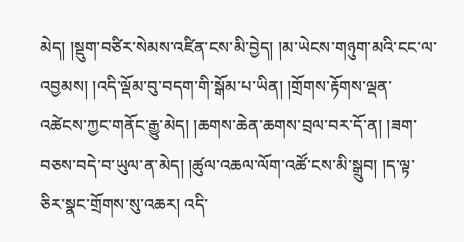མེད། །སྡུག་བཙིར་སེམས་འཛིན་ངས་མི་བྱེད། །མ་ཡེངས་གཉུག་མའི་ངང་ལ་འབྱམས། །འདི་ལྡོམ་བུ་བདག་གི་སྒོམ་པ་ཡིན། །གྲོགས་རྟོགས་ལྡན་འཚེངས་ཀྱང་གནོང་རྒྱུ་མེད། །ཆགས་ཆེན་ཆགས་བྲལ་བར་དོ་ན། །ཟག་བཅས་བདེ་བ་ཡུལ་ན་མེད། །ཚུལ་འཆལ་ལོག་འཚོ་ངས་མི་སྒྲུབ། །ད་ལྟ་ཅིར་སྣང་གྲོགས་སུ་འཆར། འདི་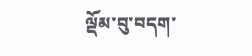ལྡོམ་བུ་བདག་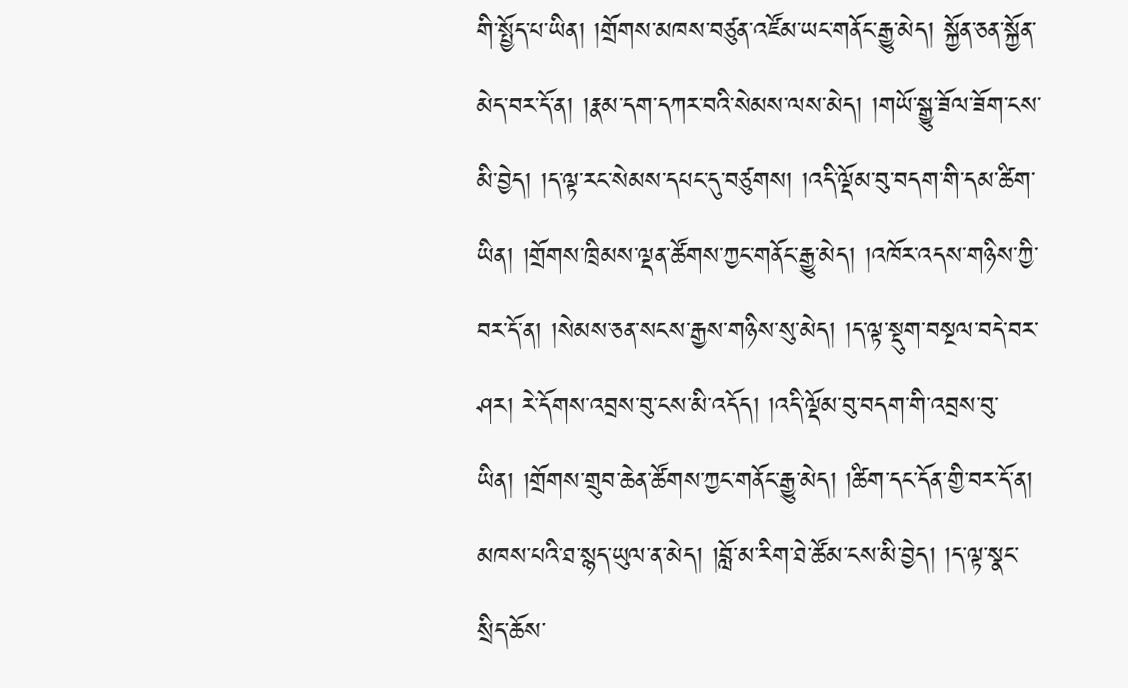གི་སྤྱོད་པ་ཡིན། །གྲོགས་མཁས་བཙུན་འཛོམ་ཡང་གནོང་རྒྱུ་མེད། སྐྱོན་ཅན་སྐྱོན་མེད་བར་དོ་ན། །རྣམ་དག་དཀར་བའི་སེམས་ལས་མེད། །གཡོ་སྒྱུ་ཟོལ་ཟོག་ངས་མི་བྱེད། །ད་ལྟ་རང་སེམས་དཔང་དུ་བཙུགས། །འདི་ལྡོམ་བུ་བདག་གི་དམ་ཚིག་ཡིན། །གྲོགས་ཁྲིམས་ལྡན་ཚོགས་ཀྱང་གནོང་རྒྱུ་མེད། །འཁོར་འདས་གཉིས་ཀྱི་བར་དོ་ན། །སེམས་ཅན་སངས་རྒྱས་གཉིས་སུ་མེད། །ད་ལྟ་སྡུག་བསྔལ་བདེ་བར་ཤར། རེ་དོགས་འབྲས་བུ་ངས་མི་འདོད། །འདི་ལྡོམ་བུ་བདག་གི་འབྲས་བུ་ཡིན། །གྲོགས་གྲུབ་ཆེན་ཚོགས་ཀྱང་གནོང་རྒྱུ་མེད། །ཚིག་དང་དོན་གྱི་བར་དོ་ན། མཁས་པའི་ཐ་སྙད་ཡུལ་ན་མེད། །བློ་མ་རིག་ཐེ་ཚོམ་ངས་མི་བྱེད། །ད་ལྟ་སྣང་སྲིད་ཆོས་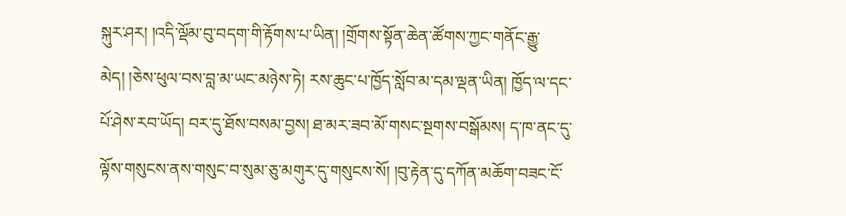སྐུར་ཤར། །འདི་ལྡོམ་བུ་བདག་གི་རྟོགས་པ་ཡིན། །གྲོགས་སྟོན་ཆེན་ཚོགས་ཀྱང་གནོང་རྒྱུ་མེད། །ཅེས་ཕུལ་བས་བླ་མ་ཡང་མཉེས་ཏེ། རས་ཆུང་པ་ཁྱོད་སློབ་མ་དམ་ལྡན་ཡིན། ཁྱོད་ལ་དང་པོ་ཤེས་རབ་ཡོད། བར་དུ་ཐོས་བསམ་བྱས། ཐ་མར་ཟབ་མོ་གསང་སྔགས་བསྒོམས། ད་ཁ་ནང་དུ་ལྟོས་གསུངས་ནས་གསུང་བ་སུམ་ཅུ་མགུར་དུ་གསུངས་སོ། །བུ་རྟེན་དུ་དཀོན་མཆོག་བཟང་ངོ་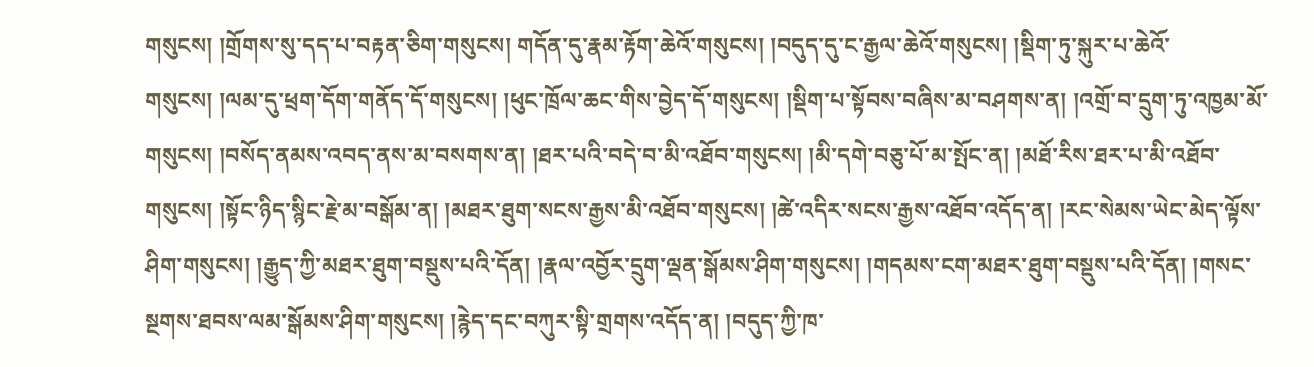གསུངས། །གྲོགས་སུ་དད་པ་བརྟན་ཅིག་གསུངས། གདོན་དུ་རྣམ་རྟོག་ཆེའོ་གསུངས། །བདུད་དུ་ང་རྒྱལ་ཆེའོ་གསུངས། །སྡིག་ཏུ་སྐུར་པ་ཆེའོ་གསུངས། །ལམ་དུ་ཕྲག་དོག་གནོད་དོ་གསུངས། །ཕུང་ཁྲོལ་ཆང་གིས་བྱེད་དོ་གསུངས། །སྡིག་པ་སྟོབས་བཞིས་མ་བཤགས་ན། །འགྲོ་བ་དྲུག་ཏུ་འཁྱམ་མོ་གསུངས། །བསོད་ནམས་འབད་ནས་མ་བསགས་ན། །ཐར་པའི་བདེ་བ་མི་འཐོབ་གསུངས། །མི་དགེ་བཅུ་པོ་མ་སྤོང་ན། །མཐོ་རིས་ཐར་པ་མི་འཐོབ་གསུངས། །སྟོང་ཉིད་སྙིང་རྗེ་མ་བསྒོམ་ན། །མཐར་ཐུག་སངས་རྒྱས་མི་འཐོབ་གསུངས། །ཚེ་འདིར་སངས་རྒྱས་འཐོབ་འདོད་ན། །རང་སེམས་ཡེང་མེད་ལྟོས་ཤིག་གསུངས། །རྒྱུད་ཀྱི་མཐར་ཐུག་བསྡུས་པའི་དོན། །རྣལ་འབྱོར་དྲུག་ལྡན་སྒོམས་ཤིག་གསུངས། །གདམས་ངག་མཐར་ཐུག་བསྡུས་པའི་དོན། །གསང་སྔགས་ཐབས་ལམ་སྒོམས་ཤིག་གསུངས། །རྙེད་དང་བཀུར་སྟི་གྲགས་འདོད་ན། །བདུད་ཀྱི་ཁ་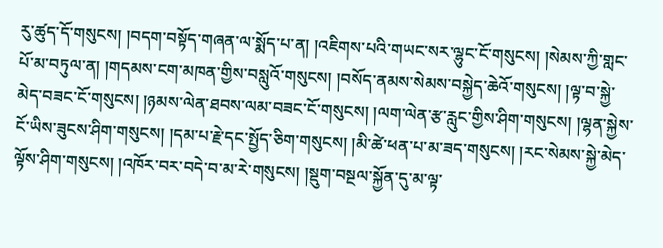རུ་ཚུད་དོ་གསུངས། །བདག་བསྟོད་གཞན་ལ་སྨོད་པ་ན། །འཇིགས་པའི་གཡང་སར་ལྷུང་ངོ་གསུངས། །སེམས་ཀྱི་གླང་པོ་མ་བཏུལ་ན། །གདམས་ངག་མཁན་གྱིས་བསླུའོ་གསུངས། །བསོད་ནམས་སེམས་བསྐྱེད་ཆེའོ་གསུངས། །ལྟ་བ་སྐྱེ་མེད་བཟང་ངོ་གསུངས། །ཉམས་ལེན་ཐབས་ལམ་བཟང་ངོ་གསུངས། །ལག་ལེན་རྩ་རླུང་གྱིས་ཤིག་གསུངས། །ལྷན་སྐྱེས་ངོ་ཡིས་ཟུངས་ཤིག་གསུངས། །དམ་པ་རྗེ་དང་སྤྱོད་ཅིག་གསུངས། །མི་ཚེ་ཕན་པ་མ་ཟད་གསུངས། །རང་སེམས་སྐྱེ་མེད་ལྟོས་ཤིག་གསུངས། །འཁོར་བར་བདེ་བ་མ་རེ་གསུངས། །སྡུག་བསྔལ་སྐྱོན་དུ་མ་ལྟ་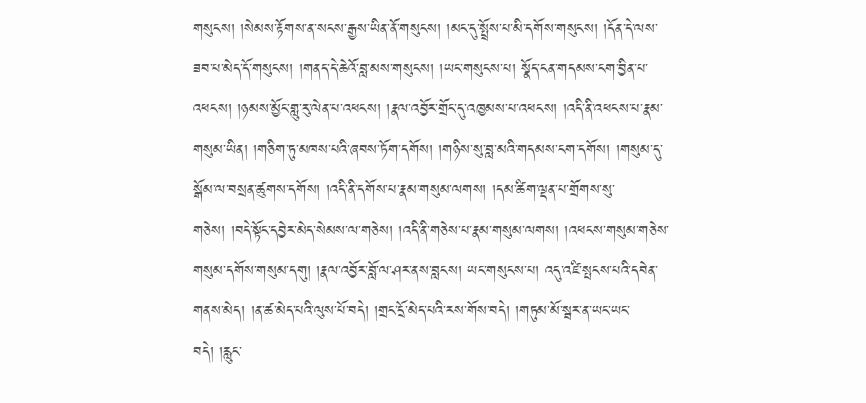གསུངས། །སེམས་རྟོགས་ན་སངས་རྒྱས་ཡིན་ནོ་གསུངས། །མང་དུ་སྤྲོས་པ་མི་དགོས་གསུངས། །དོན་དེ་ལས་ཟབ་པ་མེད་དོ་གསུངས། །གནད་དེ་ཆེའོ་བླ་མས་གསུངས། །ཡང་གསུངས་པ། སྣོད་ངན་གདམས་ངག་བྱིན་པ་འཕངས། །ཉམས་མྱོང་གླུ་རུ་ལེན་པ་འཕངས། །རྣལ་འབྱོར་གྲོང་དུ་འཁྱམས་པ་འཕངས། །འདི་ནི་འཕངས་པ་རྣམ་གསུམ་ཡིན། །གཅིག་ཏུ་མཁས་པའི་ཞབས་ཏོག་དགོས། །གཉིས་སུ་བླ་མའི་གདམས་ངག་དགོས། །གསུམ་དུ་སྒོམ་ལ་བསྲན་ཚུགས་དགོས། །འདི་ནི་དགོས་པ་རྣམ་གསུམ་ལགས། །དམ་ཚིག་ལྡན་པ་གྲོགས་སུ་གཅེས། །བདེ་སྟོང་དབྱེར་མེད་སེམས་ལ་གཅེས། །འདི་ནི་གཅེས་པ་རྣམ་གསུམ་ལགས། །འཕངས་གསུམ་གཅེས་གསུམ་དགོས་གསུམ་དགུ། །རྣལ་འབྱོར་བློ་ལ་ཤར་ནས་བླངས། ཡང་གསུངས་པ། འདུ་འཛི་སྤངས་པའི་དབེན་གནས་མེད། །ན་ཚ་མེད་པའི་ལུས་པོ་བདེ། །གྲང་དྲོ་མེད་པའི་རས་གོས་བདེ། །གཏུམ་མོ་སྦར་ན་ཡང་ཡང་བདེ། །རླུང་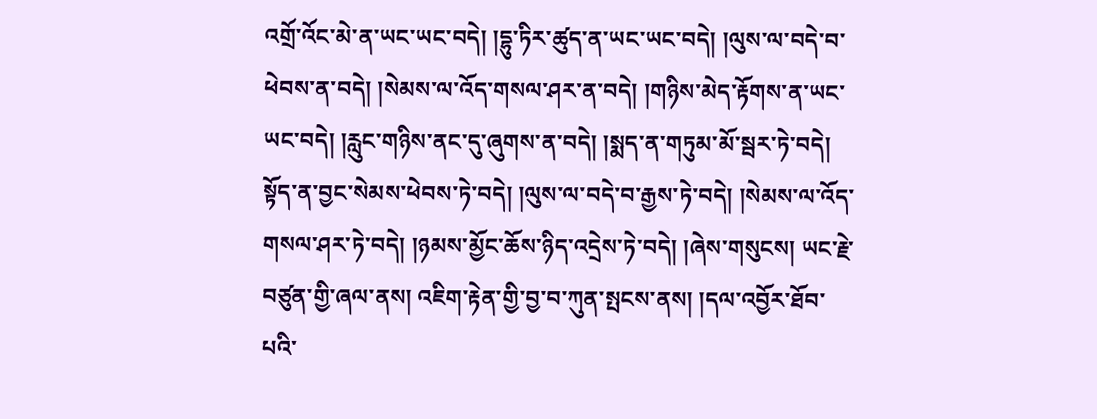འགྲོ་འོང་མེ་ན་ཡང་ཡང་བདེ། །དྷུ་ཏིར་ཚུད་ན་ཡང་ཡང་བདེ། །ལུས་ལ་བདེ་བ་ཕེབས་ན་བདེ། །སེམས་ལ་འོད་གསལ་ཤར་ན་བདེ། །གཉིས་མེད་རྟོགས་ན་ཡང་ཡང་བདེ། །རླུང་གཉིས་ནང་དུ་ཞུགས་ན་བདེ། །སྨད་ན་གཏུམ་མོ་སྦར་ཏེ་བདེ། སྟོད་ན་བྱང་སེམས་ཕེབས་ཏེ་བདེ། །ལུས་ལ་བདེ་བ་རྒྱས་ཏེ་བདེ། །སེམས་ལ་འོད་གསལ་ཤར་ཏེ་བདེ། །ཉམས་མྱོང་ཆོས་ཉིད་འདྲེས་ཏེ་བདེ། །ཞེས་གསུངས། ཡང་རྗེ་བཙུན་གྱི་ཞལ་ནས། འཇིག་རྟེན་གྱི་བྱ་བ་ཀུན་སྤངས་ནས། །དལ་འབྱོར་ཐོབ་པའི་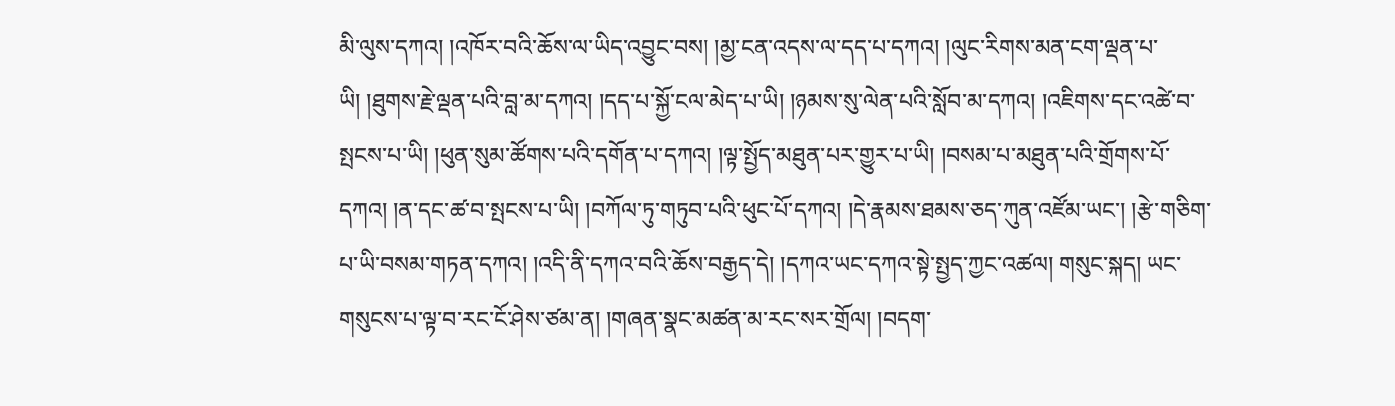མི་ལུས་དཀའ། །འཁོར་བའི་ཆོས་ལ་ཡིད་འབྱུང་བས། །མྱ་ངན་འདས་ལ་དད་པ་དཀའ། །ལུང་རིགས་མན་ངག་ལྡན་པ་ཡི། །ཐུགས་རྗེ་ལྡན་པའི་བླ་མ་དཀའ། །དད་པ་སྐྱོ་ངལ་མེད་པ་ཡི། །ཉམས་སུ་ལེན་པའི་སློབ་མ་དཀའ། །འཇིགས་དང་འཚེ་བ་སྤངས་པ་ཡི། །ཕུན་སུམ་ཚོགས་པའི་དགོན་པ་དཀའ། །ལྟ་སྤྱོད་མཐུན་པར་གྱུར་པ་ཡི། །བསམ་པ་མཐུན་པའི་གྲོགས་པོ་དཀའ། །ན་དང་ཚ་བ་སྤངས་པ་ཡི། །བཀོལ་ཏུ་གཏུབ་པའི་ཕུང་པོ་དཀའ། །དེ་རྣམས་ཐམས་ཅད་ཀུན་འཛོམ་ཡང་། །རྩེ་གཅིག་པ་ཡི་བསམ་གཏན་དཀའ། །འདི་ནི་དཀའ་བའི་ཆོས་བརྒྱད་དེ། །དཀའ་ཡང་དཀའ་སྟེ་སྤྱད་ཀྱང་འཚལ། གསུང་སྐད། ཡང་གསུངས་པ་ལྟ་བ་རང་ངོ་ཤེས་ཙམ་ན། །གཞན་སྣང་མཚན་མ་རང་སར་གྲོལ། །བདག་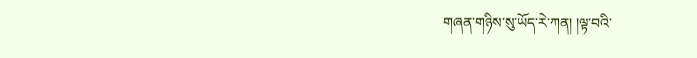གཞན་གཉིས་སུ་ཡོད་རེ་ཀན། །ལྟ་བའི་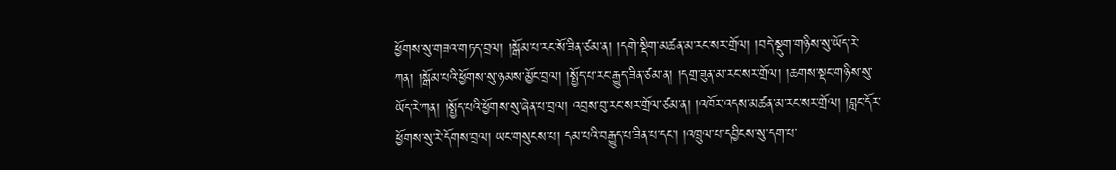ཕྱོགས་སུ་གཟའ་གཏད་བྲལ། །སྒོམ་པ་རང་སོ་ཟིན་ཙམ་ན། །དགེ་སྡིག་མཚན་མ་རང་སར་གྲོལ། །བདེ་སྡུག་གཉིས་སུ་ཡོད་རེ་ཀན། །སྒོམ་པའི་ཕྱོགས་སུ་ཉམས་མྱོང་བྲལ། །སྤྱོད་པ་རང་རྒྱུད་ཟིན་ཙམ་ན། །དགྲ་ཟུན་མ་རང་སར་གྲོལ། །ཆགས་སྡང་གཉིས་སུ་ཡོད་རེ་ཀན། །སྤྱོད་པའི་ཕྱོགས་སུ་ཞེན་པ་བྲལ། འབྲས་བུ་རང་སར་གྲོལ་ཙམ་ན། །འཁོར་འདས་མཚན་མ་རང་སར་གྲོལ། །བླང་དོར་ཕྱོགས་སུ་རེ་དོགས་བྲལ། ཡང་གསུངས་པ། དམ་པའི་བརྒྱུད་པ་ཟིན་པ་དང་། །འཁྲུལ་པ་དབྱིངས་སུ་དག་པ་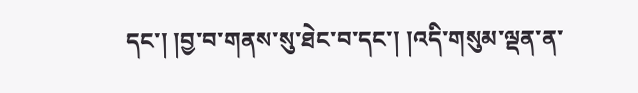དང་། །བྱ་བ་གནས་སུ་ཐེང་བ་དང་། །འདི་གསུམ་ལྡན་ན་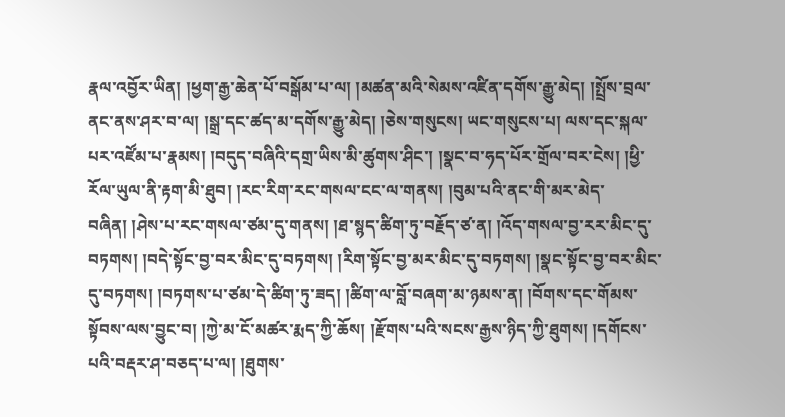རྣལ་འབྱོར་ཡིན། །ཕྱག་རྒྱ་ཆེན་པོ་བསྒོམ་པ་ལ། །མཚན་མའི་སེམས་འཛིན་དགོས་རྒྱུ་མེད། །སྤྲོས་བྲལ་ནང་ནས་ཤར་བ་ལ། །སྒྲ་དང་ཚད་མ་དགོས་རྒྱུ་མེད། །ཅེས་གསུངས། ཡང་གསུངས་པ། ལས་དང་སྐལ་པར་འཛོམ་པ་རྣམས། །བདུད་བཞིའི་དགྲ་ཡིས་མི་ཚུགས་ཤིང་། །སྣང་བ་ཧད་པོར་གྲོལ་བར་ངེས། །ཕྱི་རོལ་ཡུལ་ནི་རྟག་མི་ཐུབ། །རང་རིག་རང་གསལ་ངང་ལ་གནས། །བུམ་པའི་ནང་གི་མར་མེད་བཞིན། །ཤེས་པ་རང་གསལ་ཙམ་དུ་གནས། །ཐ་སྙད་ཚིག་ཏུ་བརྗོད་ཙ་ན། །འོད་གསལ་བྱ་རར་མིང་དུ་བཏགས། །བདེ་སྟོང་བྱ་བར་མིང་དུ་བཏགས། །རིག་སྟོང་བྱ་མར་མིང་དུ་བཏགས། །སྣང་སྟོང་བྱ་བར་མིང་དུ་བཏགས། །བཏགས་པ་ཙམ་དེ་ཚིག་ཏུ་ཟད། །ཚིག་ལ་བློ་བཞག་མ་ཉམས་ན། །བོགས་དང་གོམས་སྟོབས་ལས་བྱུང་བ། །ཀྱེ་མ་ངོ་མཚར་རྨད་ཀྱི་ཆོས། །རྫོགས་པའི་སངས་རྒྱས་ཉིད་ཀྱི་ཐུགས། །དགོངས་པའི་བརྡར་ཤ་བཅད་པ་ལ། །ཐུགས་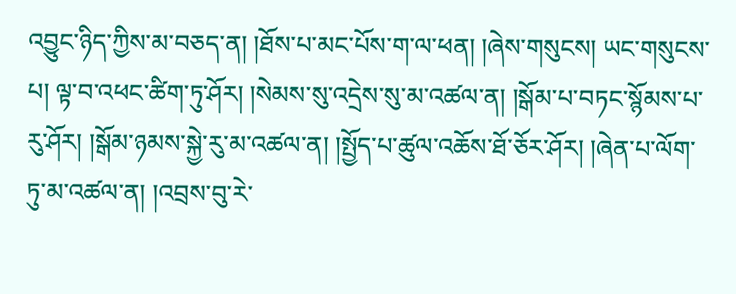འབྱུང་ཉིད་ཀྱིས་མ་བཅད་ན། །ཐོས་པ་མང་པོས་ག་ལ་ཕན། །ཞེས་གསུངས། ཡང་གསུངས་པ། ལྟ་བ་འཕང་ཚིག་ཏུ་ཤོར། །སེམས་སུ་འདྲེས་སུ་མ་འཚལ་ན། །སྒོམ་པ་བཏང་སྙོམས་པ་རུ་ཤོར། །སྒོམ་ཉམས་སྐྱེ་རུ་མ་འཚལ་ན། །སྤྱོད་པ་ཚུལ་འཆོས་ཐོ་ཅོར་ཤོར། །ཞེན་པ་ལོག་ཏུ་མ་འཚལ་ན། །འབྲས་བུ་རེ་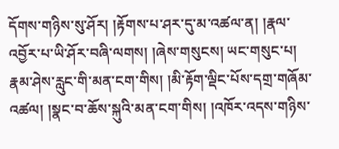དོགས་གཉིས་སུ་ཤོར། །རྟོགས་པ་ཤར་དུ་མ་འཚལ་ན། །རྣལ་འབྱོར་པ་ཡི་ཤོར་བཞི་ལགས། །ཞེས་གསུངས། ཡང་གསུང་པ། རྣམ་ཤེས་རླུང་གི་མན་ངག་གིས། །མི་རྟོག་ལྡིང་པོས་དགྲ་གཞོམ་འཚལ། །སྣང་བ་ཆོས་སྐུའི་མན་ངག་གིས། །འཁོར་འདས་གཉིས་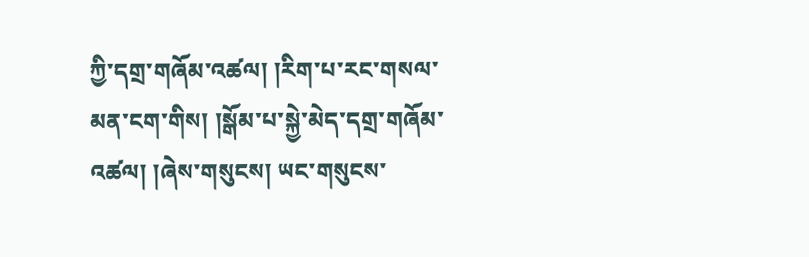ཀྱི་དགྲ་གཞོམ་འཚལ། །རིག་པ་རང་གསལ་མན་ངག་གིས། །སྒོམ་པ་སྐྱེ་མེད་དགྲ་གཞོམ་འཚལ། །ཞེས་གསུངས། ཡང་གསུངས་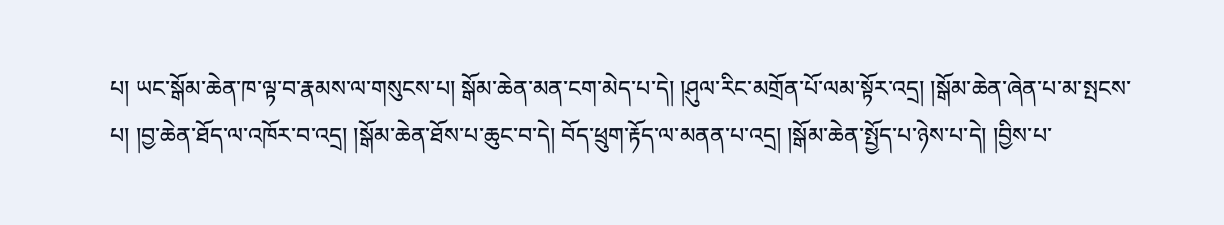པ། ཡང་སྒོམ་ཆེན་ཁ་ལྟ་བ་རྣམས་ལ་གསུངས་པ། སྒོམ་ཆེན་མན་ངག་མེད་པ་དེ། །ཤུལ་རིང་མགྲོན་པོ་ལམ་སྟོར་འདྲ། །སྒོམ་ཆེན་ཞེན་པ་མ་སྤངས་པ། །བྱ་ཆེན་ཐོད་ལ་འཁོར་བ་འདྲ། །སྒོམ་ཆེན་ཐོས་པ་ཆུང་བ་དེ། བོད་ཕྲུག་རྟོད་ལ་མནན་པ་འདྲ། །སྒོམ་ཆེན་སྤྱོད་པ་ཉེས་པ་དེ། །བྱིས་པ་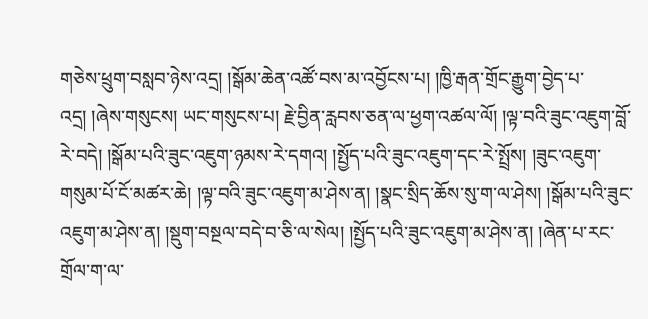གཅེས་ཕྲུག་བསླབ་ཉེས་འདྲ། །སྒོམ་ཆེན་འཚོ་བས་མ་འབྱོངས་པ། །ཁྱི་རྒན་གྲོང་རྒྱུག་བྱེད་པ་འདྲ། །ཞེས་གསུངས། ཡང་གསུངས་པ། རྗེ་བྱིན་རླབས་ཅན་ལ་ཕྱག་འཚལ་ལོ། །ལྟ་བའི་ཟུང་འཇུག་བློ་རེ་བདེ། །སྒོམ་པའི་ཟུང་འཇུག་ཉམས་རེ་དགའ། །སྤྱོད་པའི་ཟུང་འཇུག་དང་རེ་སྤྲོས། །ཟུང་འཇུག་གསུམ་པོ་ངོ་མཚར་ཆེ། །ལྟ་བའི་ཟུང་འཇུག་མ་ཤེས་ན། །སྣང་སྲིད་ཆོས་སུ་ག་ལ་ཤེས། །སྒོམ་པའི་ཟུང་འཇུག་མ་ཤེས་ན། །སྡུག་བསྔལ་བདེ་བ་ཅི་ལ་སེལ། །སྤྱོད་པའི་ཟུང་འཇུག་མ་ཤེས་ན། །ཞེན་པ་རང་གྲོལ་ག་ལ་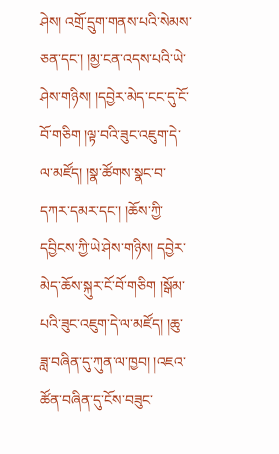ཤེས། འགྲོ་དྲུག་གནས་པའི་སེམས་ཅན་དང་། །མྱ་ངན་འདས་པའི་ཡེ་ཤེས་གཉིས། །དབྱེར་མེད་ངང་དུ་ངོ་བོ་གཅིག །ལྟ་བའི་ཟུང་འཇུག་དེ་ལ་མཛོད། །སྣ་ཚོགས་སྣང་བ་དཀར་དམར་དང་། །ཆོས་ཀྱི་དབྱིངས་ཀྱི་ཡེ་ཤེས་གཉིས། དབྱེར་མེད་ཆོས་སྐུར་ངོ་བོ་གཅིག །སྒོམ་པའི་ཟུང་འཇུག་དེ་ལ་མཛོད། །ཆུ་ཟླ་བཞིན་དུ་ཀུན་ལ་ཁྱབ། །འཇའ་ཚོན་བཞིན་དུ་ངོས་བཟུང་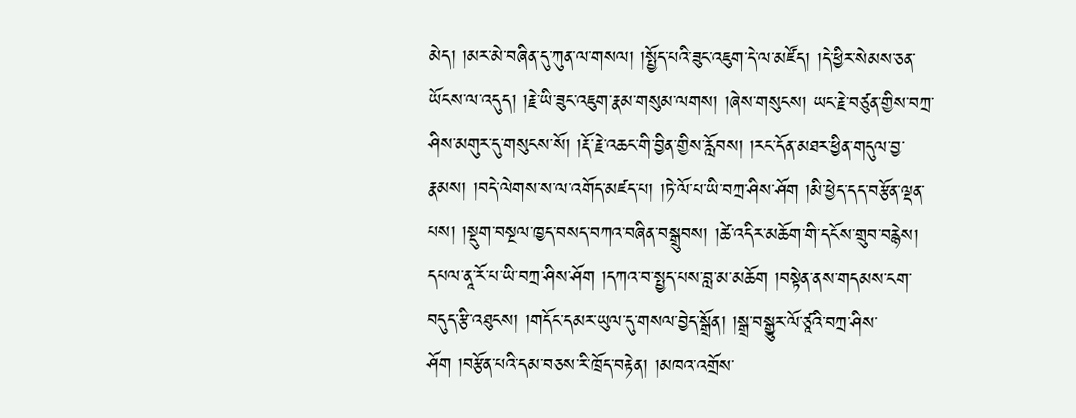མེད། །མར་མེ་བཞིན་དུ་ཀུན་ལ་གསལ། །སྤྱོད་པའི་ཟུང་འཇུག་དེ་ལ་མཛོད། །དེ་ཕྱིར་སེམས་ཅན་ཡོངས་ལ་འདུད། །རྗེ་ཡི་ཟུང་འཇུག་རྣམ་གསུམ་ལགས། །ཞེས་གསུངས། ཡང་རྗེ་བཙུན་གྱིས་བཀྲ་ཤིས་མགུར་དུ་གསུངས་སོ། །རྡོ་རྗེ་འཆང་གི་བྱིན་གྱིས་རློབས། །རང་དོན་མཐར་ཕྱིན་གདུལ་བྱ་རྣམས། །བདེ་ལེགས་ས་ལ་འགོད་མཛད་པ། །ཏེ་ལོ་པ་ཡི་བཀྲ་ཤིས་ཤོག །མི་ཕྱེད་དད་བརྩོན་ལྡན་པས། །སྡུག་བསྔལ་ཁྱད་བསད་བཀའ་བཞིན་བསྒྲུབས། །ཚེ་འདིར་མཆོག་གི་དངོས་གྲུབ་བརྙེས། དཔལ་ནཱ་རོ་པ་ཡི་བཀྲ་ཤིས་ཤོག །དཀའ་བ་སྤྱད་པས་བླ་མ་མཆོག །བསྟེན་ནས་གདམས་ངག་བདུད་རྩི་འཐུངས། །གདོང་དམར་ཡུལ་དུ་གསལ་བྱེད་སྒྲོན། །སྒྲ་བསྒྱུར་ལོ་ཙཱའི་བཀྲ་ཤིས་ཤོག །བརྩོན་པའི་དམ་བཅས་རི་ཁྲོད་བརྟེན། །མཁའ་འགྲོས་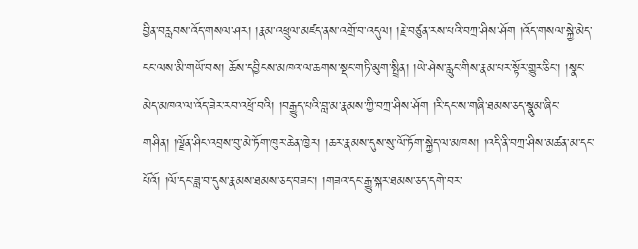བྱིན་བརླབས་འོད་གསལ་ཤར། །རྣམ་འཕྲུལ་མཛད་ནས་འགྲོ་བ་འདུལ། །རྗེ་བཙུན་རས་པའི་བཀྲ་ཤིས་ཤོག །འོད་གསལ་སྐྱེ་མེད་ངང་ལས་མི་གཡོ་བས། ཆོས་དབྱིངས་མཁའ་ལ་ཆགས་སྡང་གཏི་མུག་སྤྲིན། །ཡེ་ཤེས་རླུང་གིས་རྣམ་པར་སྟོར་གྱུར་ཅིང་། །སྣང་མེད་མཁའ་ལ་འོད་ཟེར་རབ་འཕྲོ་བའི། །བརྒྱུད་པའི་བླ་མ་རྣམས་ཀྱི་བཀྲ་ཤིས་ཤོག །རི་དང་ས་གཞི་ཐམས་ཅད་སྣུམ་ཞིང་གཤིན། །ལྗོན་ཤིང་འབྲས་བུ་མེ་ཏོག་ཁུར་ཆེན་ཁྱེར། །ཆར་རྣམས་དུས་སུ་ལོ་ཏོག་སྐྱེད་ལ་མཁས། །འདི་ནི་བཀྲ་ཤིས་མཚན་མ་དང་པོའོ། །ལོ་དང་ཟླ་བ་དུས་རྣམས་ཐམས་ཅད་བཟང་། །གཟའ་དང་རྒྱུ་སྐར་ཐམས་ཅད་དགེ་བར་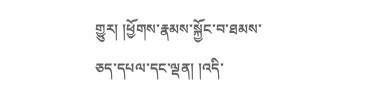གྱུར། །ཕྱོགས་རྣམས་སྐྱོང་བ་ཐམས་ཅད་དཔལ་དང་ལྡན། །འདི་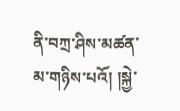ནི་བཀྲ་ཤིས་མཚན་མ་གཉིས་པའོ། །སྐྱེ་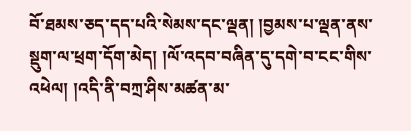བོ་ཐམས་ཅད་དད་པའི་སེམས་དང་ལྡན། །བྱམས་པ་ལྡན་ནས་སྡུག་ལ་ཕྲག་དོག་མེད། །ལོ་འདབ་བཞིན་དུ་དགེ་བ་ངང་གིས་འཕེལ། །འདི་ནི་བཀྲ་ཤིས་མཚན་མ་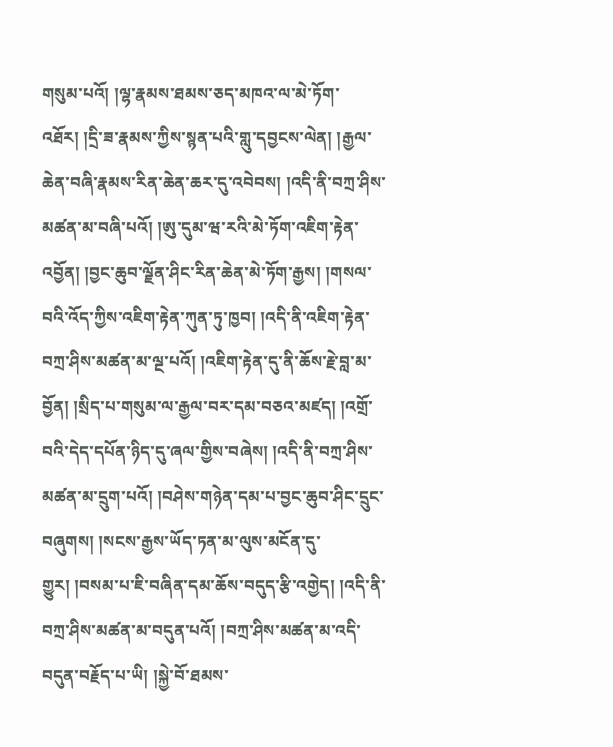གསུམ་པའོ། །ལྷ་རྣམས་ཐམས་ཅད་མཁའ་ལ་མེ་ཏོག་འཐོར། །དྲི་ཟ་རྣམས་ཀྱིས་སྙན་པའི་གླུ་དབྱངས་ལེན། །རྒྱལ་ཆེན་བཞི་རྣམས་རིན་ཆེན་ཆར་དུ་འབེབས། །འདི་ནི་བཀྲ་ཤིས་མཚན་མ་བཞི་པའོ། །ཨུ་དུམ་ཝ་རའི་མེ་ཏོག་འཇིག་རྟེན་འབྱོན། །བྱང་ཆུབ་ལྗོན་ཤིང་རིན་ཆེན་མེ་ཏོག་རྒྱས། །གསལ་བའི་འོད་ཀྱིས་འཇིག་རྟེན་ཀུན་ཏུ་ཁྱབ། །འདི་ནི་འཇིག་རྟེན་བཀྲ་ཤིས་མཚན་མ་ལྔ་པའོ། །འཇིག་རྟེན་དུ་ནི་ཆོས་རྗེ་བླ་མ་བྱོན། །སྲིད་པ་གསུམ་ལ་རྒྱལ་བར་དམ་བཅའ་མཛད། །འགྲོ་བའི་དེད་དཔོན་ཉིད་དུ་ཞལ་གྱིས་བཞེས། །འདི་ནི་བཀྲ་ཤིས་མཚན་མ་དྲུག་པའོ། །བཤེས་གཉེན་དམ་པ་བྱང་ཆུབ་ཤིང་དྲུང་བཞུགས། །སངས་རྒྱས་ཡོད་ཏན་མ་ལུས་མངོན་དུ་གྱུར། །བསམ་པ་ཇི་བཞིན་དམ་ཆོས་བདུད་རྩི་འགྱེད། །འདི་ནི་བཀྲ་ཤིས་མཚན་མ་བདུན་པའོ། །བཀྲ་ཤིས་མཚན་མ་འདི་བདུན་བརྗོད་པ་ཡི། །སྐྱེ་བོ་ཐམས་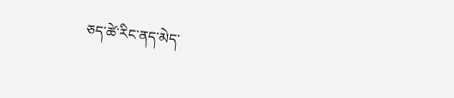ཅད་ཚེ་རིང་ནད་མེད་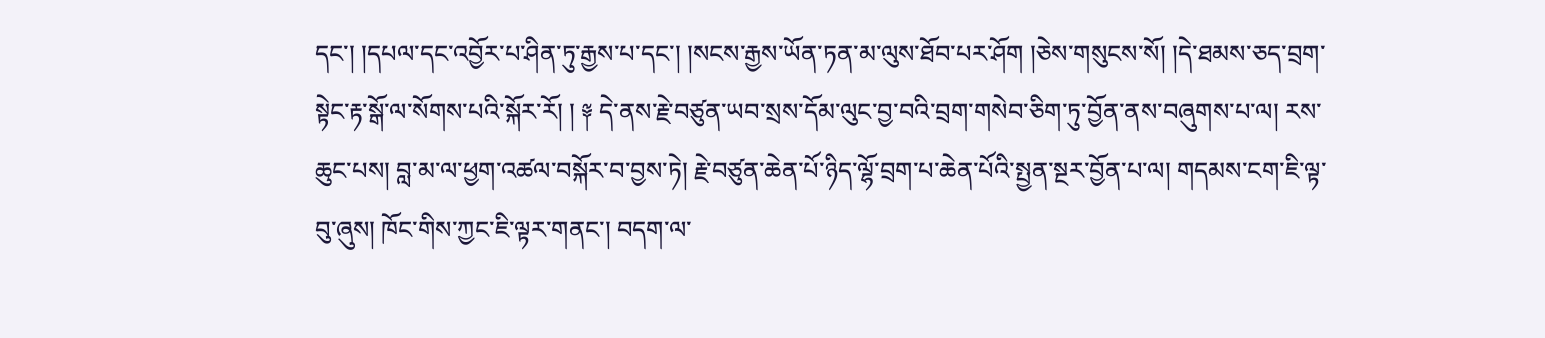དང་། །དཔལ་དང་འབྱོར་པ་ཤིན་ཏུ་རྒྱས་པ་དང་། །སངས་རྒྱས་ཡོན་ཏན་མ་ལུས་ཐོབ་པར་ཤོག །ཅེས་གསུངས་སོ། །དེ་ཐམས་ཅད་བྲག་སྟེང་རྟ་སྒོ་ལ་སོགས་པའི་སྐོར་རོ། ། ༈ དེ་ནས་རྗེ་བཙུན་ཡབ་སྲས་དོམ་ལུང་བྱ་བའི་བྲག་གསེབ་ཅིག་ཏུ་བྱོན་ནས་བཞུགས་པ་ལ། རས་ཆུང་པས། བླ་མ་ལ་ཕྱག་འཚལ་བསྐོར་བ་བྱས་ཏེ། རྗེ་བཙུན་ཆེན་པོ་ཉིད་ལྷོ་བྲག་པ་ཆེན་པོའི་སྤྱན་སྔར་བྱོན་པ་ལ། གདམས་ངག་ཇི་ལྟ་བུ་ཞུས། ཁོང་གིས་ཀྱང་ཇི་ལྟར་གནང་། བདག་ལ་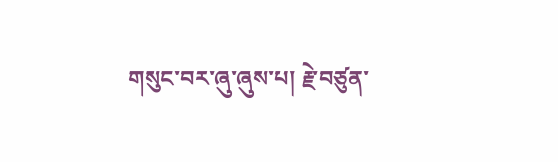གསུང་བར་ཞུ་ཞུས་པ། རྗེ་བཙུན་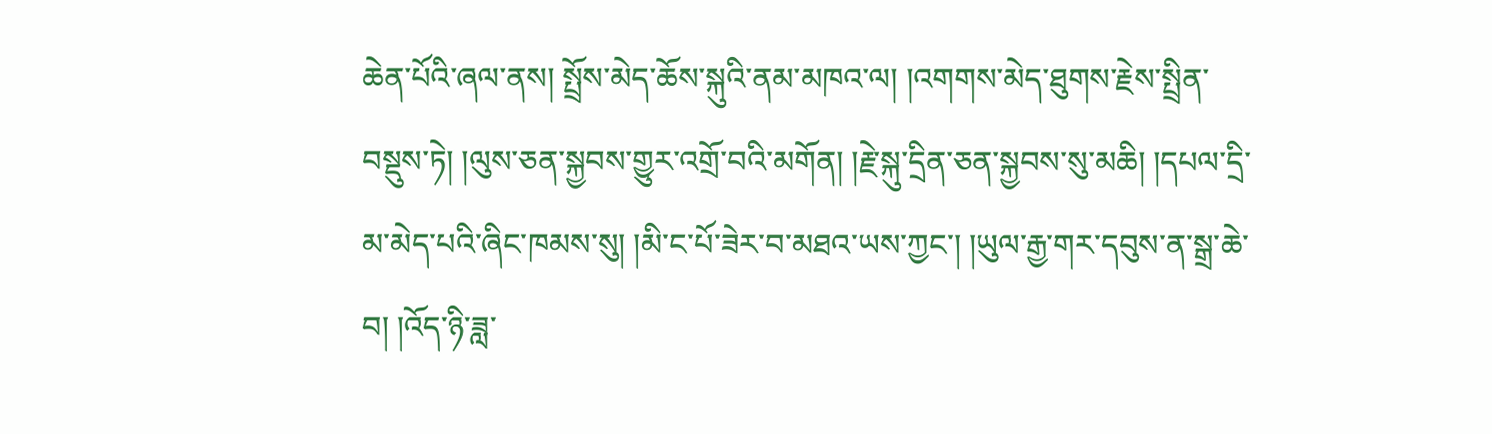ཆེན་པོའི་ཞལ་ནས། སྤྲོས་མེད་ཆོས་སྐུའི་ནམ་མཁའ་ལ། །འགགས་མེད་ཐུགས་རྗེས་སྤྲིན་བསྡུས་ཏེ། །ལུས་ཅན་སྐྱབས་གྱུར་འགྲོ་བའི་མགོན། །རྗེ་སྐུ་དྲིན་ཅན་སྐྱབས་སུ་མཆི། །དཔལ་དྲི་མ་མེད་པའི་ཞིང་ཁམས་སུ། །མི་ང་པོ་ཟེར་བ་མཐའ་ཡས་ཀྱང་། །ཡུལ་རྒྱ་གར་དབུས་ན་སྒྲ་ཆེ་བ། །འོད་ཉི་ཟླ་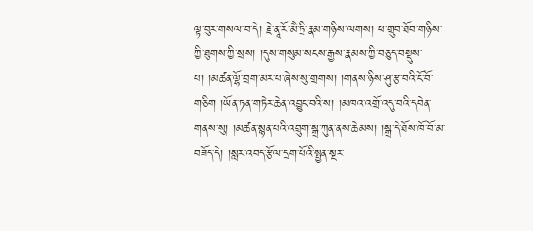ལྟ་བུར་གསལ་བ་དེ། རྗེ་ནཱ་རོ་མཻ་ཏྲི་རྣམ་གཉིས་ལགས། ཕ་གྲུབ་ཐོབ་གཉིས་ཀྱི་ཐུགས་ཀྱི་སྲས། །དུས་གསུམ་སངས་རྒྱས་རྣམས་ཀྱི་བཅུད་བསྡུས་པ། །མཚན་ལྷོ་བྲག་མར་པ་ཞེས་སུ་གྲགས། །གནས་ཉིས་ཤུ་རྩ་བའི་ངོ་བོ་གཅིག །ཡོན་ཏན་གཏེར་ཆེན་འབྱུང་བའི་ས། །མཁའ་འགྲོ་འདུ་བའི་དབེན་གནས་སུ། །མཚན་སྙན་པའི་འབྲུག་སྒྲ་ཀུན་ནས་ཆེམས། །སྒྲ་དེ་ཐོས་ཁོ་བོ་མ་བཟོད་དེ། །སླར་འབད་རྩོལ་དྲག་པོའི་སྤྱན་སྔར་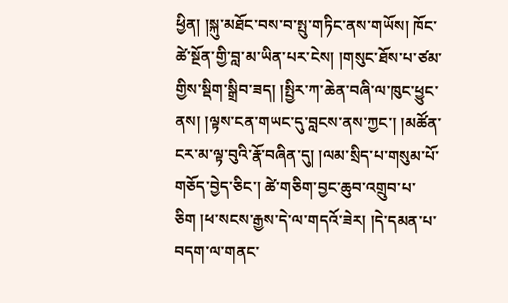ཕྱིན། །སྐུ་མཐོང་བས་བ་སྤུ་གཏིང་ནས་གཡོས། ཁོང་ཚེ་སྔོན་གྱི་བླ་མ་ཡིན་པར་ངེས། །གསུང་ཐོས་པ་ཙམ་གྱིས་སྡིག་སྒྲིབ་ཟད། །སྤྱིར་ཀ་ཆེན་བཞི་ལ་ཁུང་ཕྱུང་ནས། །ལྟས་ངན་གཡང་དུ་བླངས་ནས་ཀྱང་། །མཚོན་ངར་མ་ལྟ་བུའི་རྣོ་བཞིན་དུ། །ལམ་སྲིད་པ་གསུམ་པོ་གཅོད་བྱེད་ཅིང་། ཚེ་གཅིག་བྱང་ཆུབ་འགྲུབ་པ་ཅིག །ཕ་སངས་རྒྱས་དེ་ལ་གདའོ་ཟེར། །དེ་དམན་པ་བདག་ལ་གནང་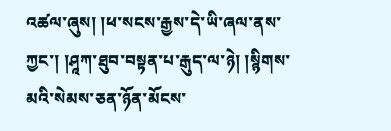འཚལ་ཞུས། །ཕ་སངས་རྒྱས་དེ་ཡི་ཞལ་ནས་ཀྱང་། །ཤཱཀ་ཐུབ་བསྟན་པ་རྒུད་ལ་ཉེ། །སྙིགས་མའི་སེམས་ཅན་ཉོན་མོངས་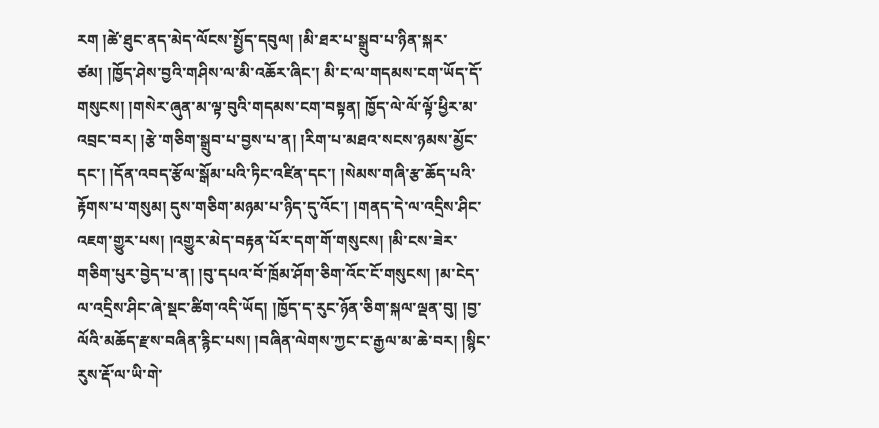རག །ཚེ་ཐུང་ནད་མེད་ལོངས་སྤྱོད་དབུལ། །མི་ཐར་པ་སྒྲུབ་པ་ཉིན་སྐར་ཙམ། །ཁྱོད་ཤེས་བྱའི་གཤིས་ལ་མི་འཆོར་ཞིང་། མི་ང་ལ་གདམས་ངག་ཡོད་དོ་གསུངས། །གསེར་ཞུན་མ་ལྟ་བུའི་གདམས་ངག་བསྟན། ཁྱོད་ལེ་ལོ་ལྟོ་ཕྱིར་མ་འབྲང་བར། །རྩེ་གཅིག་སྒྲུབ་པ་བྱས་པ་ན། །རིག་པ་མཐའ་སངས་ཉམས་མྱོང་དང་། །དོན་འབད་རྩོལ་སྒོམ་པའི་ཏིང་འཛིན་དང་། །སེམས་གཞི་རྩ་ཆོད་པའི་རྟོགས་པ་གསུམ། དུས་གཅིག་མཉམ་པ་ཉིད་དུ་འོང་། །གནད་དེ་ལ་འདྲིས་ཤིང་འཇག་གྱུར་པས། །འགྱུར་མེད་བརྟན་པོར་དག་གོ་གསུངས། །མི་ངས་ཟེར་གཅིག་པུར་བྱེད་པ་ན། །བུ་དཔའ་བོ་ཁྲོམ་ཤོག་ཅིག་འོང་ངོ་གསུངས། །མ་ངེད་ལ་འདྲིས་ཤིང་ཞེ་སྡང་ཚིག་འདི་ཡོད། །ཁྱོད་ད་རུང་ཉོན་ཅིག་སྐལ་ལྡན་བུ། །བྱ་ལོའི་མཆོད་རྫས་བཞིན་རྙིང་པས། །བཞིན་ལེགས་ཀྱང་ང་རྒྱལ་མ་ཆེ་བར། །སྙིང་རུས་རྡོ་ལ་ཡི་གེ་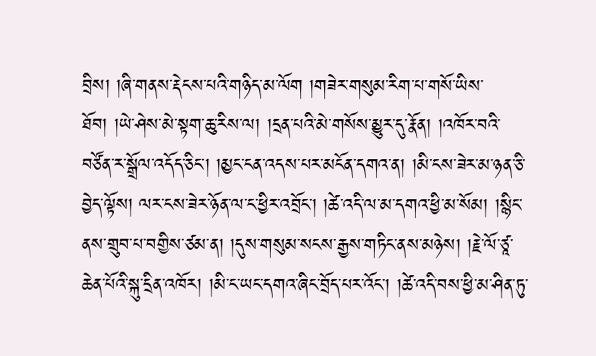བྲིས། །ཞི་གནས་རྡེངས་པའི་གཉིད་མ་ལོག །གཟེར་གསུམ་རིག་པ་གསོ་ཡིས་ཐོབ། །ཡེ་ཤེས་མེ་སྟག་ཆུ་རིས་ལ། །དྲན་པའི་མེ་གསོས་མྱུར་དུ་རྣོན། །འཁོར་བའི་བཙོན་ར་སྒྲོལ་འདོད་ཅིང་། །མྱང་ངན་འདས་པར་མངོན་དགའ་ན། །མི་ངས་ཟེར་མ་ཉན་ཅི་བྱེད་ལྟོས། ལར་ངས་ཟེར་ཉོན་ལ་ང་ཕྱིར་འབྲོང་། །ཚེ་འདི་ལ་མ་དགའ་ཕྱི་མ་སོམ། །སྙིང་ནས་གྲུབ་པ་བགྱིས་ཙམ་ན། །དུས་གསུམ་སངས་རྒྱས་གཏིང་ནས་མཉེས། །རྗེ་ལོ་ཙཱ་ཆེན་པོའི་སྐུ་དྲིན་འཁོར། །མི་ང་ཡང་དགའ་ཞིང་བྲོད་པར་འོང་། །ཚེ་འདི་བས་ཕྱི་མ་ཤིན་ཏུ་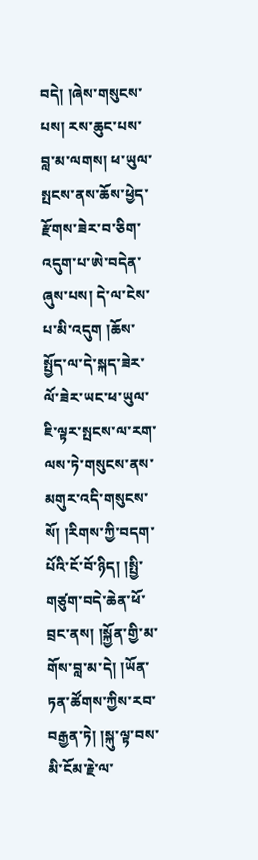བདེ། །ཞེས་གསུངས་པས། རས་ཆུང་པས་བླ་མ་ལགས། ཕ་ཡུལ་སྤངས་ནས་ཆོས་ཕྱེད་རྫོགས་ཟེར་བ་ཅིག་འདུག་པ་ཨེ་བདེན་ཞུས་པས། དེ་ལ་ངེས་པ་མི་འདུག །ཆོས་སྤྱོད་ལ་དེ་སྐད་ཟེར་ལོ་ཟེར་ཡང་ཕ་ཡུལ་ཇི་ལྟར་སྤངས་ལ་རག་ལས་ཏེ་གསུངས་ནས་མགུར་འདི་གསུངས་སོ། །རིགས་ཀྱི་བདག་པོའི་ངོ་བོ་ཉིད། །སྤྱི་གཙུག་བདེ་ཆེན་ཕོ་བྲང་ནས། །སྐྱོན་གྱི་མ་གོས་བླ་མ་དེ། །ཡོན་ཏན་ཚོགས་ཀྱིས་རབ་བརྒྱན་ཏེ། །སྐུ་ལྟ་བས་མི་ངོམ་རྗེ་ལ་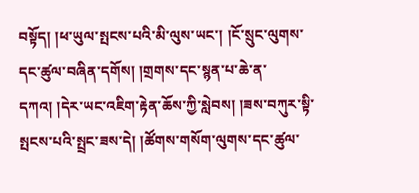བསྟོད། །ཕ་ཡུལ་སྤངས་པའི་མི་ལུས་ཡང་། །ངོ་སྲུང་ལུགས་དང་ཚུལ་བཞིན་དགོས། །གྲགས་དང་སྙན་པ་ཆེ་ན་དཀའ། །དེར་ཡང་འཇིག་རྟེན་ཆོས་ཀྱི་སླེབས། །ཟས་བཀུར་སྟི་སྤངས་པའི་སྤྲང་ཟས་དེ། །ཚོགས་གསོག་ལུགས་དང་ཚུལ་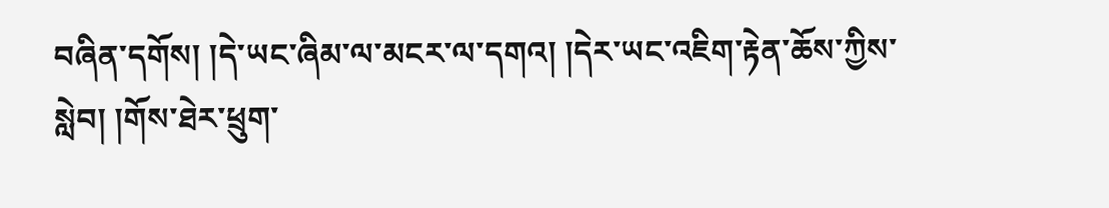བཞིན་དགོས། །དེ་ཡང་ཞིམ་ལ་མངར་ལ་དགའ། །དེར་ཡང་འཇིག་རྟེན་ཆོས་ཀྱིས་སླེབ། །གོས་ཐེར་ཕྲུག་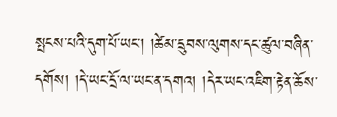སྤངས་པའི་དུག་པོ་ཡང་། །ཚེམ་དྲུབས་ལུགས་དང་ཚུལ་བཞིན་དགོས། །དེ་ཡང་དྲོ་ལ་ཡང་ན་དགའ། །དེར་ཡང་འཇིག་རྟེན་ཆོས་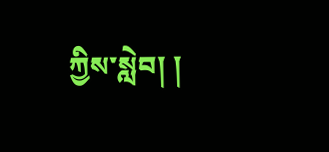ཀྱིས་སླེབ། །